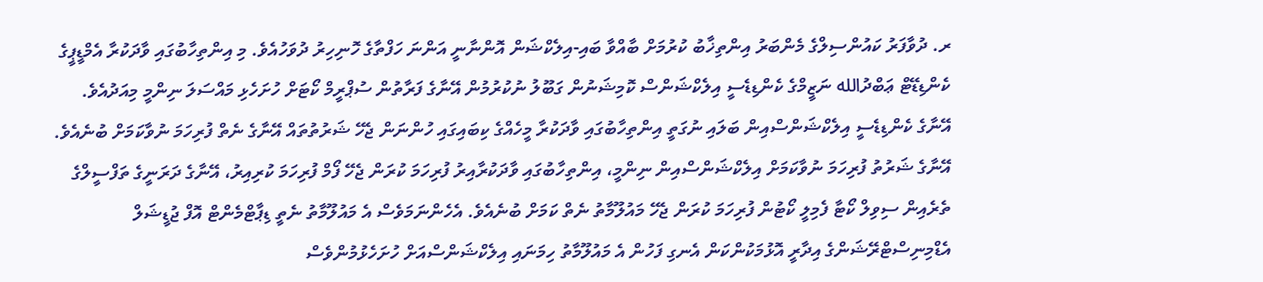ރ. ދުވާފަރު ކައުންސިލްގެ މެންބަރު އިންތިޚާބު ކުރުމަށް ބާއްވާ ބައި-އިލެކްޝަން އޮންނާނީ އަންނަ ހަފްތާގެ ހޮނިހިރު ދުވަހުއެވެ. މި އިންތިހާބުގައި ވާދަކުރާ އެމްޑީޕީގެ ކެންޑިޑޭޓް ޢަބްދުالله ނަޒީމްގެ ކެންޑިޑެސީ އިލެކްޝަންސް ކޮމިޝަނުން ގަބޫލު ނުކުރުމުން އޭނާގެ ފަރާތުން ސުޕްރީމް ކޯޓަށް ހުށަހެޅި މައްސަލަ ނިންމީ މިއަދުއެވެ.
އޭނާގެ ކެންޑިޑެސީ އިލެކްޝަންސްއިން ބަލައި ނުގަތީ އިންތިހާބުގައި ވާދަކުރާ މީހެއްގެ ކިބައިގައި ހުންނަން ޖެހޭ ޝަރުތުތައް އޭނާގެ ނެތް ފުރިހަމަ ނުވާކަމަށް ބުނެއެވެ. އޭނާގެ ޝަރުތު ފުރިހަމަ ނުވާކަމަށް އިލެކްޝަންސްއިން ނިންމީ، އިންތިހާބުގައި ވާދަކުރާއިރު ފުރިހަމަ ކުރަން ޖެހޭ ފޯމް ފުރިހަމަ ކުރިއިރު، އޭނާގެ ދަރަނީގެ ތަފްސީލްގެ ތެރެއިން ސިވިލް ކޯޓާ ފެމިލީ ކޯޓުން ފުރިހަމަ ކުރަން ޖެހޭ މައުލޫމާތު ނެތް ކަމަށް ބުނެއެވެ. އެހެންނަމަވެސް އެ މައުލޫމާތު ނެތީ ޑިޕާޓްމެންޓް އޮފް ޖުޑީޝަލް އެޑްމިނިސްޓްރޭޝަންގެ އިދާރީ އޮޅުމަކުންކަން އެނގި ފަހުން އެ މައުލޫމާތު ހިމަނައި އިލެކްޝަންސްއަށް ހުށަހެޅުމުންވެސް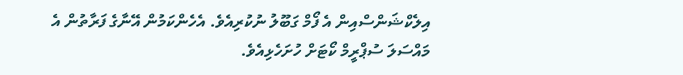އިލެކްޝަންސްއިން އެ ފޯމް ގަބޫލު ނުކުރިއެވެ. އެހެންކަމުން އޭނާގެ ފަރާތުން އެ މައްސަލަ ސުޕްރީމް ކޯޓަށް ހުށަހެޅިއެވެ.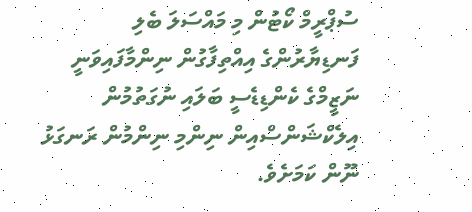ސުޕްރީމް ކޯޓުން މި މައްސަލަ ބެލި ފަނޑިޔާރުންގެ އިއްތިފާގުން ނިންމާފައިވަނީ ނަޒީމްގެ ކެންޑިޑެސީ ބަލައި ނުގަތުމުން އިލެކްޝަންސްއިން ނިންމި ނިންމުން ރަނގަޅު ނޫން ކަމަށެވެ.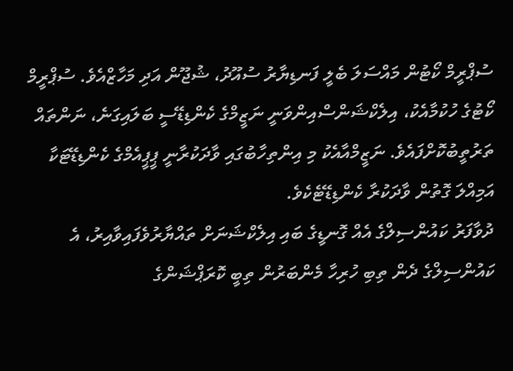ސުޕްރީމް ކޯޓުން މައްސަލަ ބެލީ ފަނޑިޔާރު ސުއޫދު، ޝުޖޫން އަދި މަހާޒްއެވެ. ސުޕްރީމް ކޯޓުގެ ހުކުމާއެކު، އިލެކްޝަންސްއިންވަނީ ނަޒީމްގެ ކެންޑިޑޭސީ ބަލައިގަނެ، ނަންތައް ތަރުތީބުކޮށްފައެވެ. ނަޒީމްއާއެކު މި އިންތިހާބުގައި ވާދަކުރާނީ ޕީޕީއެމްގެ ކެންޑިޑޭޓަކާ އަމިއްލަ ގޮތުން ވާދަކުރާ ކެންޑިޑޭޓެކެވެ.
ދުވާފަރު ކައުންސިލްގެ އެއް ގޮނޑީގެ ބައި އިލެކްޝަނަށް ތައްޔާރުވެފައިވާއިރު، އެ ކައުންސިލްގެ ދެން ތިބި ހުރިހާ މެންބަރުން ތިބީ ކޮރަޕްޝަންގެ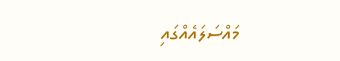މައްސަލައެއްގައި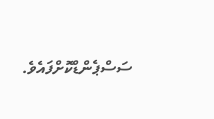ސަސްޕެންޑްކޮށްފައެވެ.